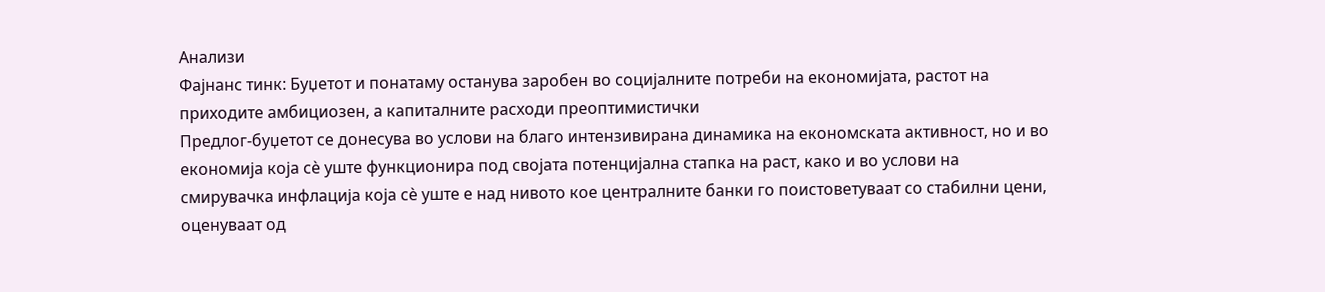Анализи
Фајнанс тинк: Буџетот и понатаму останува заробен во социјалните потреби на економијата, растот на приходите амбициозен, а капиталните расходи преоптимистички
Предлог-буџетот се донесува во услови на благо интензивирана динамика на економската активност, но и во економија која сè уште функционира под својата потенцијална стапка на раст, како и во услови на смирувачка инфлација која сè уште е над нивото кое централните банки го поистоветуваат со стабилни цени, оценуваат од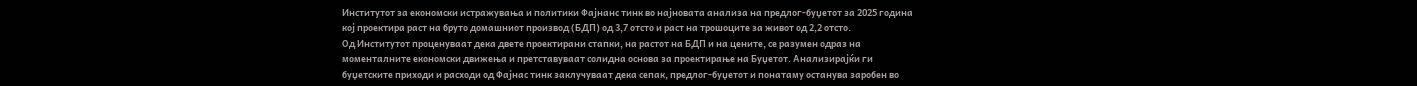Институтот за економски истражувања и политики Фајнанс тинк во најновата анализа на предлог-буџетот за 2025 година кој проектира раст на бруто домашниот производ (БДП) од 3,7 отсто и раст на трошоците за живот од 2,2 отсто.
Од Институтот проценуваат дека двете проектирани стапки, на растот на БДП и на цените, се разумен одраз на моменталните економски движења и претставуваат солидна основа за проектирање на Буџетот. Анализирајќи ги буџетските приходи и расходи од Фајнас тинк заклучуваат дека сепак, предлог-буџетот и понатаму останува заробен во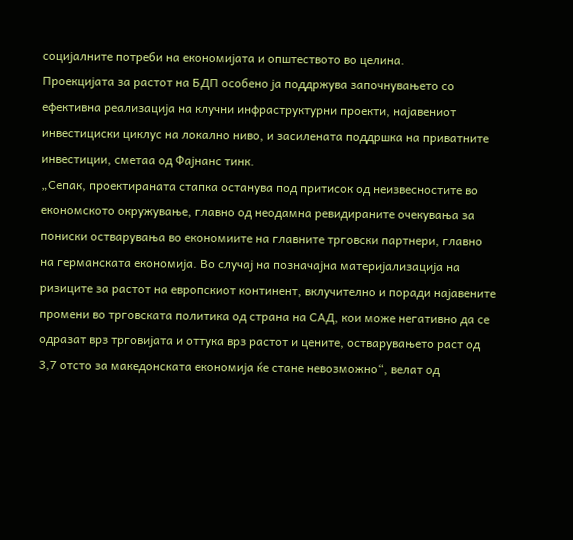социјалните потреби на економијата и општеството во целина.
Проекцијата за растот на БДП особено ја поддржува започнувањето со ефективна реализација на клучни инфраструктурни проекти, најавениот инвестициски циклус на локално ниво, и засилената поддршка на приватните инвестиции, сметаа од Фајнанс тинк.
„Сепак, проектираната стапка останува под притисок од неизвесностите во економското окружување, главно од неодамна ревидираните очекувања за пониски остварувања во економиите на главните трговски партнери, главно на германската економија. Во случај на позначајна материјализација на ризиците за растот на европскиот континент, вклучително и поради најавените промени во трговската политика од страна на САД, кои може негативно да се одразат врз трговијата и оттука врз растот и цените, остварувањето раст од 3,7 отсто за македонската економија ќе стане невозможно“, велат од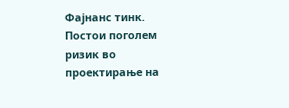Фајнанс тинк.
Постои поголем ризик во проектирање на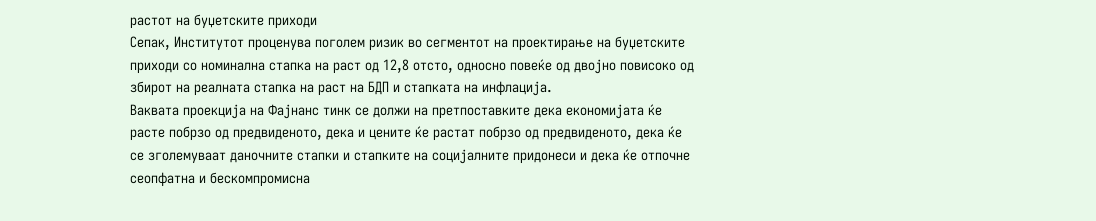растот на буџетските приходи
Сепак, Институтот проценува поголем ризик во сегментот на проектирање на буџетските приходи со номинална стапка на раст од 12,8 отсто, односно повеќе од двојно повисоко од збирот на реалната стапка на раст на БДП и стапката на инфлација.
Ваквата проекција на Фајнанс тинк се должи на претпоставките дека економијата ќе расте побрзо од предвиденото, дека и цените ќе растат побрзо од предвиденото, дека ќе се зголемуваат даночните стапки и стапките на социјалните придонеси и дека ќе отпочне сеопфатна и бескомпромисна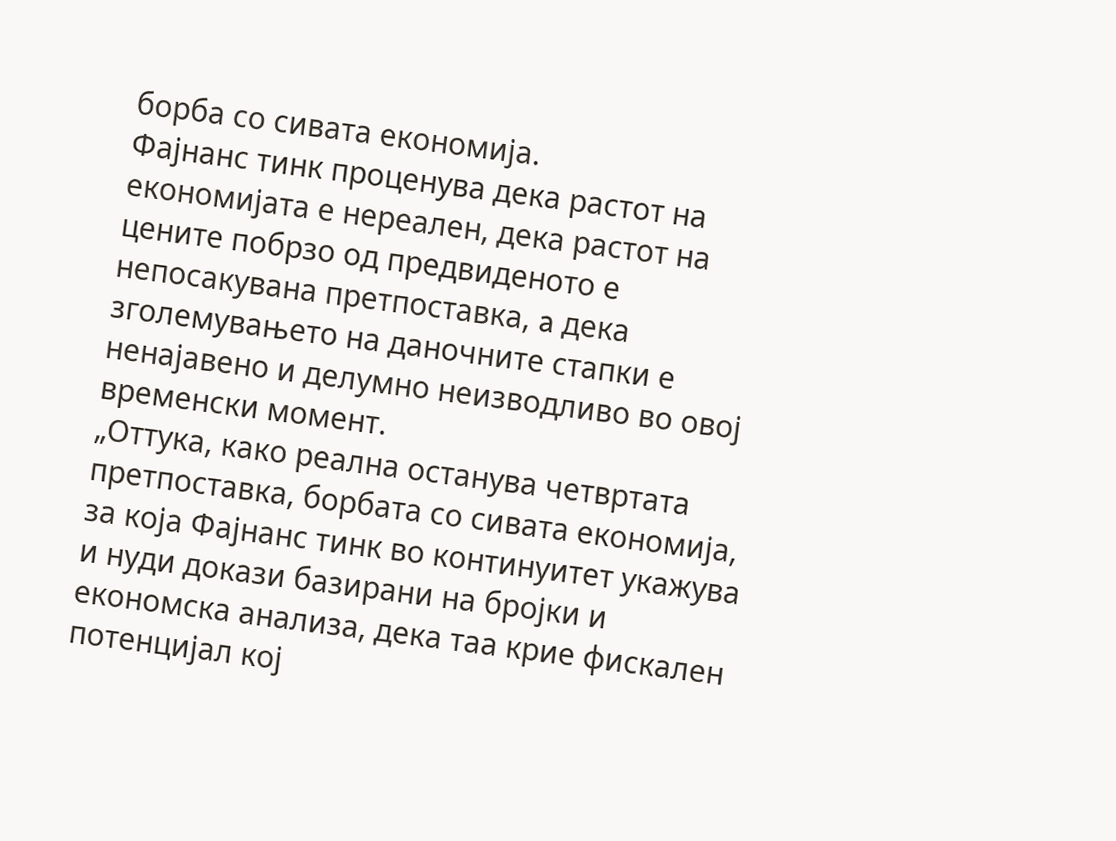борба со сивата економија.
Фајнанс тинк проценува дека растот на економијата е нереален, дека растот на цените побрзо од предвиденото е непосакувана претпоставка, a дека зголемувањето на даночните стапки е ненајавено и делумно неизводливо во овој временски момент.
„Оттука, како реална останува четвртата претпоставка, борбата со сивата економија, за која Фајнанс тинк во континуитет укажува и нуди докази базирани на бројки и економска анализа, дека таа крие фискален потенцијал кој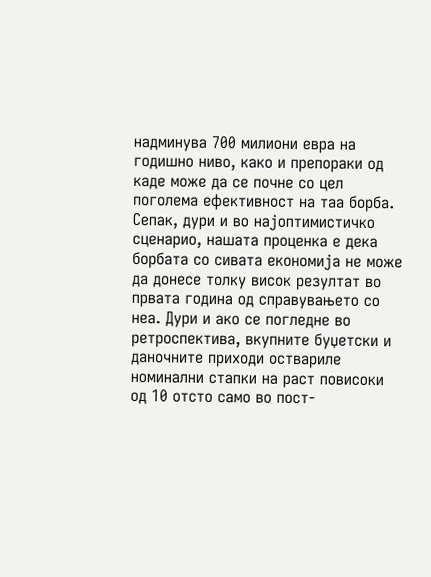надминува 700 милиони евра на годишно ниво, како и препораки од каде може да се почне со цел поголема ефективност на таа борба. Сепак, дури и во најоптимистичко сценарио, нашата проценка е дека борбата со сивата економија не може да донесе толку висок резултат во првата година од справувањето со неа. Дури и ако се погледне во ретроспектива, вкупните буџетски и даночните приходи оствариле номинални стапки на раст повисоки од 10 отсто само во пост-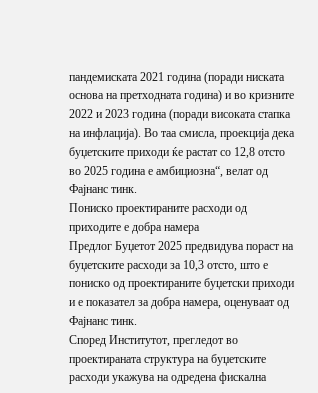пандемиската 2021 година (поради ниската основа на претходната година) и во кризните 2022 и 2023 година (поради високата стапка на инфлација). Во таа смисла, проекција дека буџетските приходи ќе растат со 12,8 отсто во 2025 година е амбициозна“, велат од Фајнанс тинк.
Пониско проектираните расходи од приходите е добра намера
Предлог Буџетот 2025 предвидува пораст на буџетските расходи за 10,3 отсто, што е пониско од проектираните буџетски приходи и е показател за добра намера, оценуваат од Фајнанс тинк.
Според Институтот, прегледот во проектираната структура на буџетските расходи укажува на одредена фискална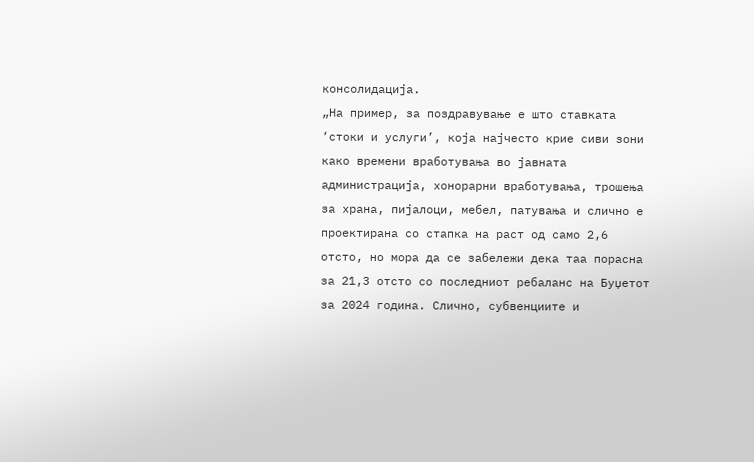консолидација.
„На пример, за поздравување е што ставката ‘стоки и услуги’, која најчесто крие сиви зони како времени вработувања во јавната администрација, хонорарни вработувања, трошења за храна, пијалоци, мебел, патувања и слично е проектирана со стапка на раст од само 2,6 отсто, но мора да се забележи дека таа порасна за 21,3 отсто со последниот ребаланс на Буџетот за 2024 година. Слично, субвенциите и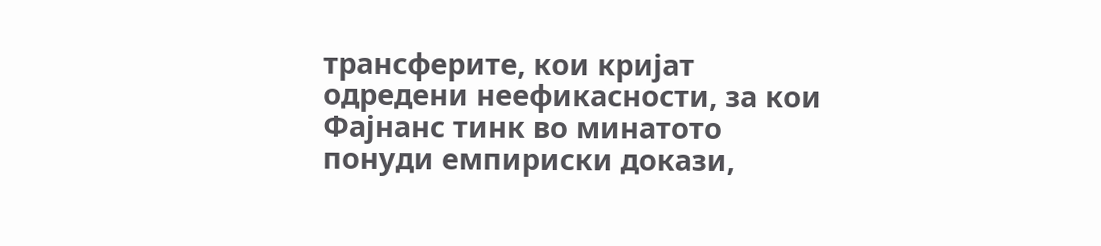трансферите, кои кријат одредени неефикасности, за кои Фајнанс тинк во минатото понуди емпириски докази,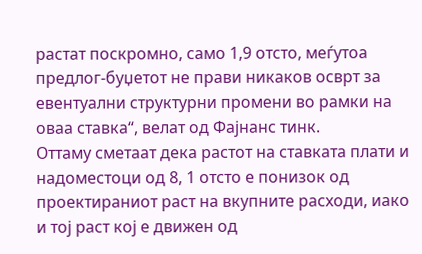растат поскромно, само 1,9 отсто, меѓутоа предлог-буџетот не прави никаков осврт за евентуални структурни промени во рамки на оваа ставка“, велат од Фајнанс тинк.
Оттаму сметаат дека растот на ставката плати и надоместоци од 8, 1 отсто е понизок од проектираниот раст на вкупните расходи, иако и тој раст кој е движен од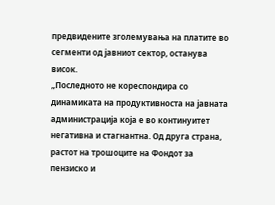предвидените зголемувања на платите во сегменти од јавниот сектор, останува висок.
„Последното не кореспондира со динамиката на продуктивноста на јавната администрација која е во континуитет негативна и стагнантна. Од друга страна, растот на трошоците на Фондот за пензиско и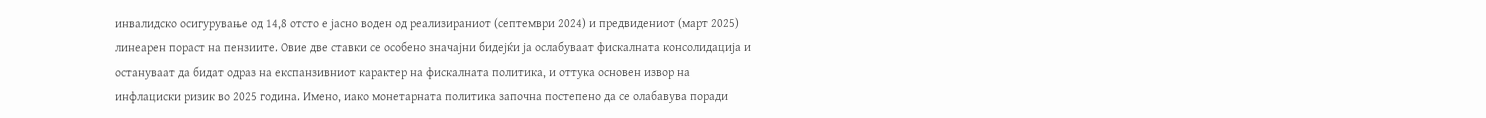инвалидско осигурување од 14,8 отсто е јасно воден од реализираниот (септември 2024) и предвидениот (март 2025) линеарен пораст на пензиите. Овие две ставки се особено значајни бидејќи ја ослабуваат фискалната консолидација и остануваат да бидат одраз на експанзивниот карактер на фискалната политика, и оттука основен извор на инфлациски ризик во 2025 година. Имено, иако монетарната политика започна постепено да се олабавува поради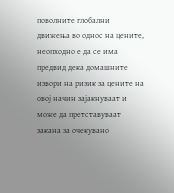поволните глобални движења во однос на цените, неопходно е да се има предвид дека домашните извори на ризик за цените на овој начин зајакнуваат и може да претставуваат закана за очекувано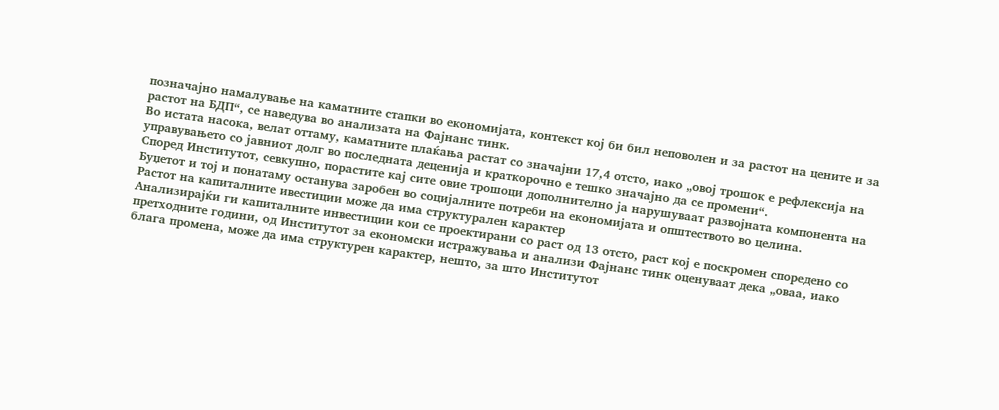позначајно намалување на каматните стапки во економијата, контекст кој би бил неповолен и за растот на цените и за растот на БДП“, се наведува во анализата на Фајнанс тинк.
Во истата насока, велат оттаму, каматните плаќања растат со значајни 17,4 отсто, иако „овој трошок е рефлексија на управувањето со јавниот долг во последната деценија и краткорочно е тешко значајно да се промени“.
Според Институтот, севкупно, порастите кај сите овие трошоци дополнително ја нарушуваат развојната компонента на Буџетот и тој и понатаму останува заробен во социјалните потреби на економијата и општеството во целина.
Растот на капиталните ивестиции може да има структурален карактер
Анализирајќи ги капиталните инвестиции кои се проектирани со раст од 13 отсто, раст кој е поскромен споредено со претходните години, од Институтот за економски истражувања и анализи Фајнанс тинк оценуваат дека „оваа, иако блага промена, може да има структурен карактер, нешто, за што Институтот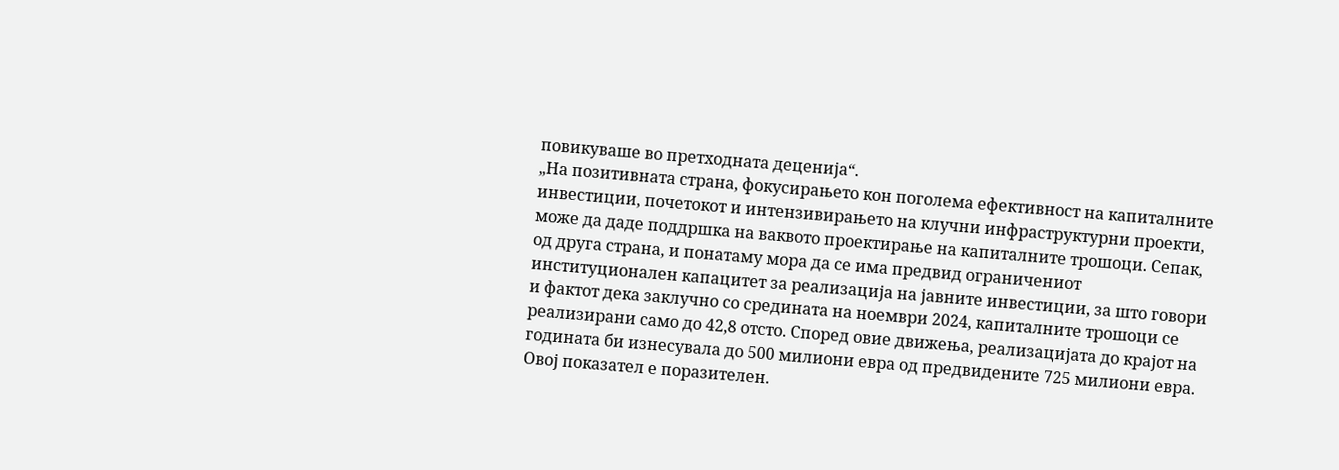повикуваше во претходната деценија“.
„На позитивната страна, фокусирањето кон поголема ефективност на капиталните инвестиции, почетокот и интензивирањето на клучни инфраструктурни проекти, може да даде поддршка на ваквото проектирање на капиталните трошоци. Сепак, од друга страна, и понатаму мора да се има предвид ограничениот институционален капацитет за реализација на јавните инвестиции, за што говори и фактот дека заклучно со средината на ноември 2024, капиталните трошоци се реализирани само до 42,8 отсто. Според овие движења, реализацијата до крајот на годината би изнесувала до 500 милиони евра од предвидените 725 милиони евра. Овој показател е поразителен.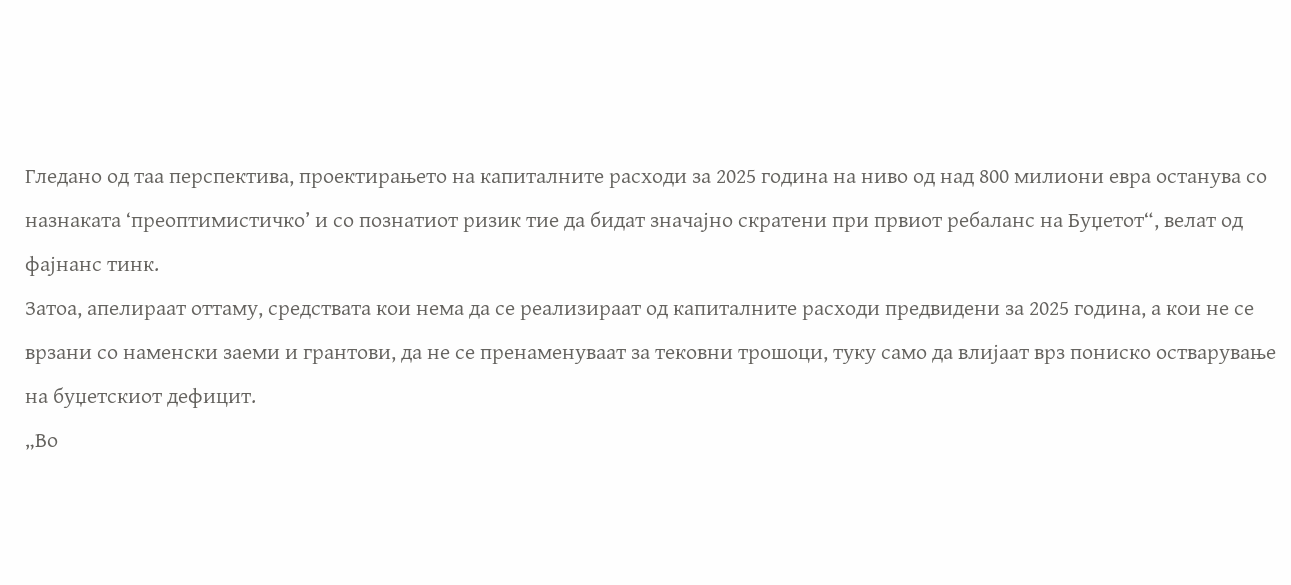Гледано од таа перспектива, проектирањето на капиталните расходи за 2025 година на ниво од над 800 милиони евра останува со назнаката ‘преоптимистичко’ и со познатиот ризик тие да бидат значајно скратени при првиот ребаланс на Буџетот“, велат од фајнанс тинк.
Затоа, апелираат оттаму, средствата кои нема да се реализираат од капиталните расходи предвидени за 2025 година, а кои не се врзани со наменски заеми и грантови, да не се пренаменуваат за тековни трошоци, туку само да влијаат врз пониско остварување на буџетскиот дефицит.
„Во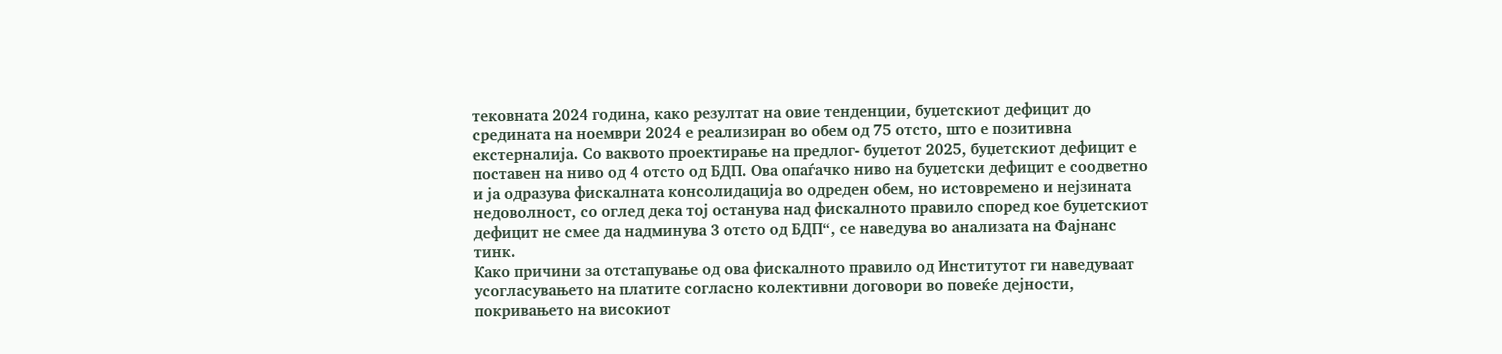тековната 2024 година, како резултат на овие тенденции, буџетскиот дефицит до средината на ноември 2024 е реализиран во обем од 75 отсто, што е позитивна екстерналија. Со ваквото проектирање на предлог- буџетот 2025, буџетскиот дефицит е поставен на ниво од 4 отсто од БДП. Ова опаѓачко ниво на буџетски дефицит е соодветно и ја одразува фискалната консолидација во одреден обем, но истовремено и нејзината недоволност, со оглед дека тој останува над фискалното правило според кое буџетскиот дефицит не смее да надминува 3 отсто од БДП“, се наведува во анализата на Фајнанс тинк.
Како причини за отстапување од ова фискалното правило од Институтот ги наведуваат усогласувањето на платите согласно колективни договори во повеќе дејности, покривањето на високиот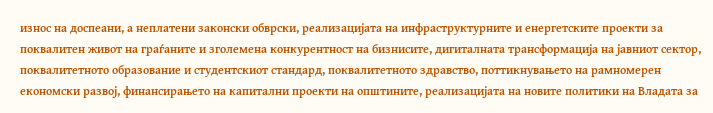износ на доспеани, а неплатени законски обврски, реализацијата на инфраструктурните и енергетските проекти за поквалитен живот на граѓаните и зголемена конкурентност на бизнисите, дигиталната трансформација на јавниот сектор, поквалитетното образование и студентскиот стандард, поквалитетното здравство, поттикнувањето на рамномерен економски развој, финансирањето на капитални проекти на општините, реализацијата на новите политики на Владата за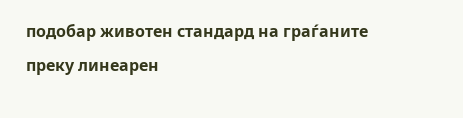подобар животен стандард на граѓаните преку линеарен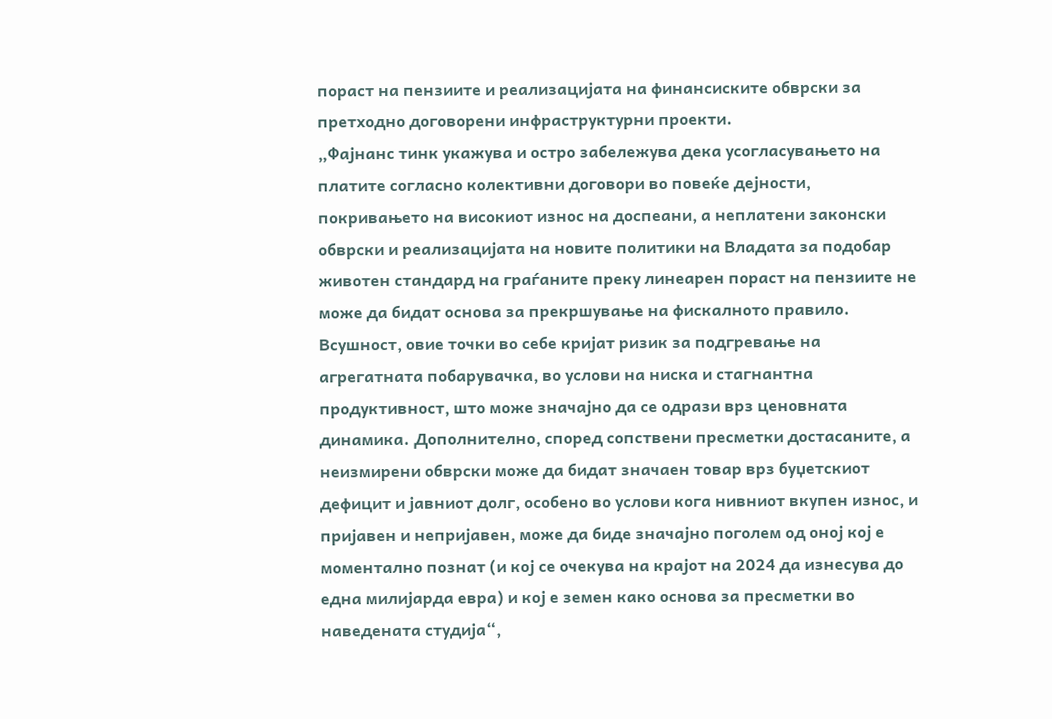пораст на пензиите и реализацијата на финансиските обврски за претходно договорени инфраструктурни проекти.
„Фајнанс тинк укажува и остро забележува дека усогласувањето на платите согласно колективни договори во повеќе дејности, покривањето на високиот износ на доспеани, а неплатени законски обврски и реализацијата на новите политики на Владата за подобар животен стандард на граѓаните преку линеарен пораст на пензиите не може да бидат основа за прекршување на фискалното правило. Всушност, овие точки во себе кријат ризик за подгревање на агрегатната побарувачка, во услови на ниска и стагнантна продуктивност, што може значајно да се одрази врз ценовната динамика. Дополнително, според сопствени пресметки достасаните, а неизмирени обврски може да бидат значаен товар врз буџетскиот дефицит и јавниот долг, особено во услови кога нивниот вкупен износ, и пријавен и непријавен, може да биде значајно поголем од оној кој е моментално познат (и кој се очекува на крајот на 2024 да изнесува до една милијарда евра) и кој е земен како основа за пресметки во наведената студија“,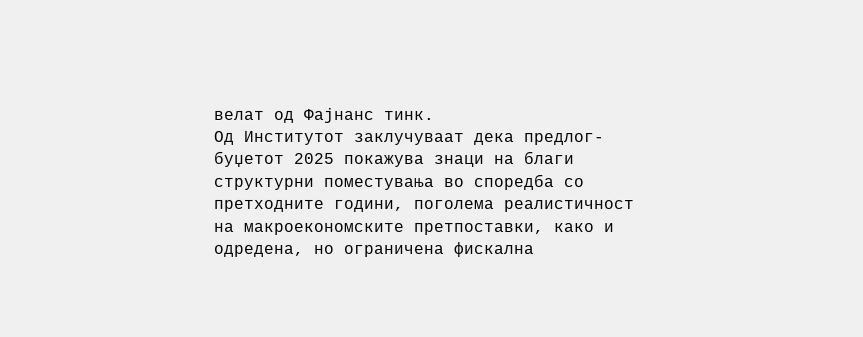велат од Фајнанс тинк.
Од Институтот заклучуваат дека предлог-буџетот 2025 покажува знаци на благи структурни поместувања во споредба со претходните години, поголема реалистичност на макроекономските претпоставки, како и одредена, но ограничена фискална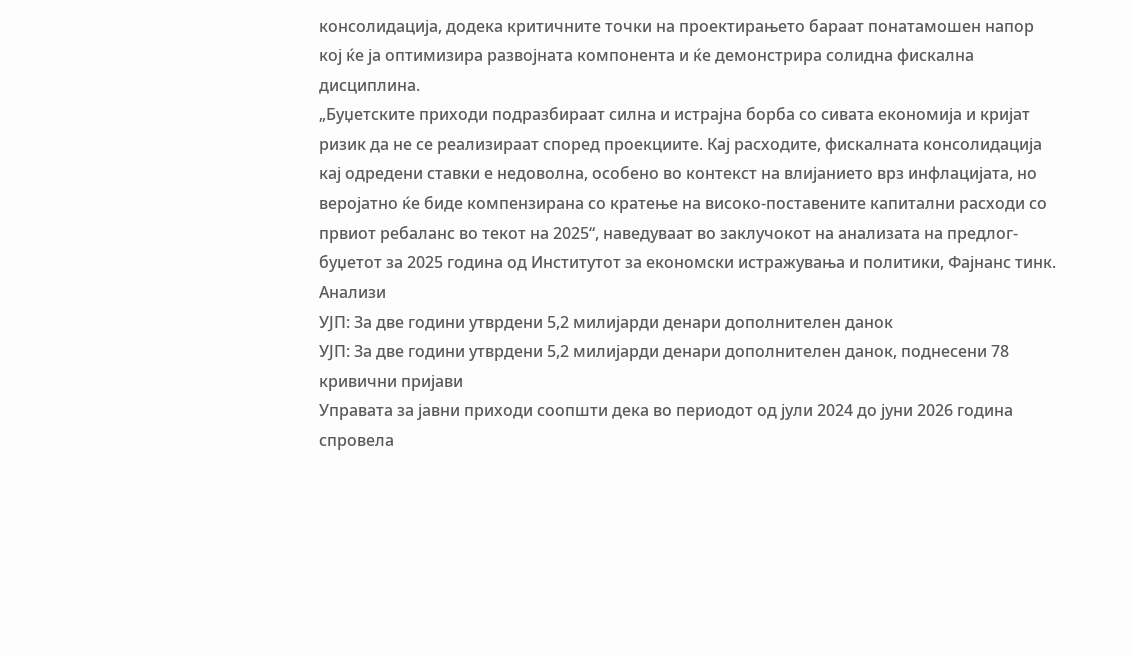консолидација, додека критичните точки на проектирањето бараат понатамошен напор кој ќе ја оптимизира развојната компонента и ќе демонстрира солидна фискална дисциплина.
„Буџетските приходи подразбираат силна и истрајна борба со сивата економија и кријат ризик да не се реализираат според проекциите. Кај расходите, фискалната консолидација кај одредени ставки е недоволна, особено во контекст на влијанието врз инфлацијата, но веројатно ќе биде компензирана со кратење на високо-поставените капитални расходи со првиот ребаланс во текот на 2025“, наведуваат во заклучокот на анализата на предлог-буџетот за 2025 година од Институтот за економски истражувања и политики, Фајнанс тинк.
Анализи
УЈП: За две години утврдени 5,2 милијарди денари дополнителен данок
УЈП: За две години утврдени 5,2 милијарди денари дополнителен данок, поднесени 78 кривични пријави
Управата за јавни приходи соопшти дека во периодот од јули 2024 до јуни 2026 година спровела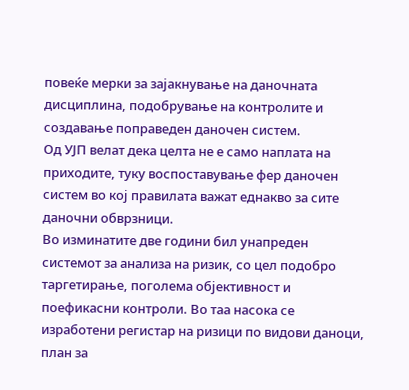повеќе мерки за зајакнување на даночната дисциплина, подобрување на контролите и создавање поправеден даночен систем.
Од УЈП велат дека целта не е само наплата на приходите, туку воспоставување фер даночен систем во кој правилата важат еднакво за сите даночни обврзници.
Во изминатите две години бил унапреден системот за анализа на ризик, со цел подобро таргетирање, поголема објективност и поефикасни контроли. Во таа насока се изработени регистар на ризици по видови даноци, план за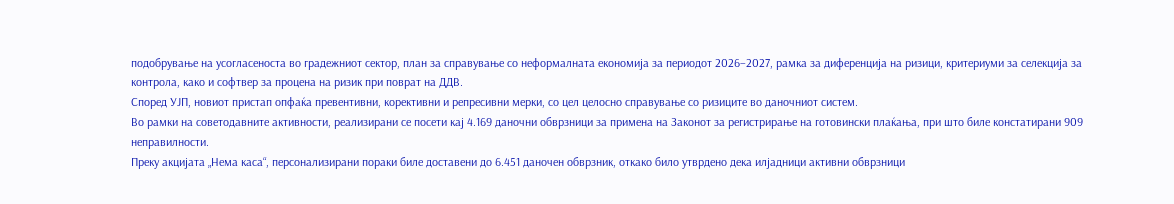подобрување на усогласеноста во градежниот сектор, план за справување со неформалната економија за периодот 2026–2027, рамка за диференција на ризици, критериуми за селекција за контрола, како и софтвер за процена на ризик при поврат на ДДВ.
Според УЈП, новиот пристап опфаќа превентивни, корективни и репресивни мерки, со цел целосно справување со ризиците во даночниот систем.
Во рамки на советодавните активности, реализирани се посети кај 4.169 даночни обврзници за примена на Законот за регистрирање на готовински плаќања, при што биле констатирани 909 неправилности.
Преку акцијата „Нема каса“, персонализирани пораки биле доставени до 6.451 даночен обврзник, откако било утврдено дека илјадници активни обврзници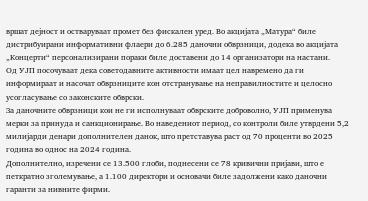вршат дејност и остваруваат промет без фискален уред. Во акцијата „Матура“ биле дистрибуирани информативни флаери до 6.285 даночни обврзници, додека во акцијата „Концерти“ персонализирани пораки биле доставени до 14 организатори на настани.
Од УЈП посочуваат дека советодавните активности имаат цел навремено да ги информираат и насочат обврзниците кон отстранување на неправилностите и целосно усогласување со законските обврски.
За даночните обврзници кои не ги исполнуваат обврските доброволно, УЈП применува мерки за принуда и санкционирање. Во наведениот период, со контроли биле утврдени 5,2 милијарди денари дополнителен данок, што претставува раст од 70 проценти во 2025 година во однос на 2024 година.
Дополнително, изречени се 13.500 глоби, поднесени се 78 кривични пријави, што е петкратно зголемување, а 1.100 директори и основачи биле задолжени како даночни гаранти за нивните фирми.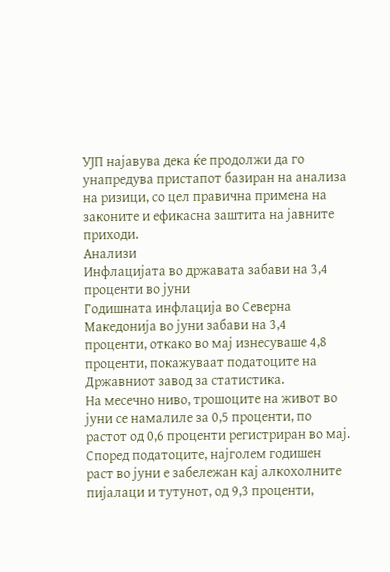УЈП најавува дека ќе продолжи да го унапредува пристапот базиран на анализа на ризици, со цел правична примена на законите и ефикасна заштита на јавните приходи.
Анализи
Инфлацијата во државата забави на 3,4 проценти во јуни
Годишната инфлација во Северна Македонија во јуни забави на 3,4 проценти, откако во мај изнесуваше 4,8 проценти, покажуваат податоците на Државниот завод за статистика.
На месечно ниво, трошоците на живот во јуни се намалиле за 0,5 проценти, по растот од 0,6 проценти регистриран во мај.
Според податоците, најголем годишен раст во јуни е забележан кај алкохолните пијалаци и тутунот, од 9,3 проценти,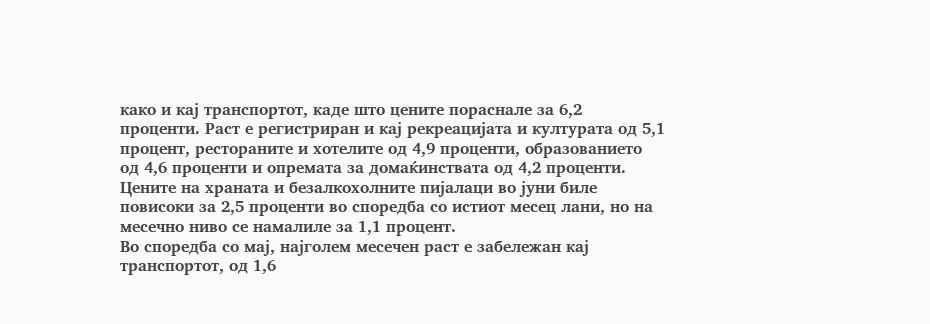како и кај транспортот, каде што цените пораснале за 6,2 проценти. Раст е регистриран и кај рекреацијата и културата од 5,1 процент, рестораните и хотелите од 4,9 проценти, образованието од 4,6 проценти и опремата за домаќинствата од 4,2 проценти.
Цените на храната и безалкохолните пијалаци во јуни биле повисоки за 2,5 проценти во споредба со истиот месец лани, но на месечно ниво се намалиле за 1,1 процент.
Во споредба со мај, најголем месечен раст е забележан кај транспортот, од 1,6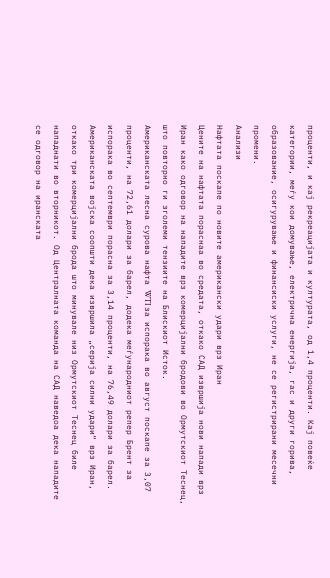проценти, и кај рекреацијата и културата, од 1,4 проценти. Кај повеќе категории, меѓу кои домување, електрична енергија, гас и други горива, образование, осигурување и финансиски услуги, не се регистрирани месечни промени.
Анализи
Нафтата поскапе по новите американски удари врз Иран
Цените на нафтата пораснаа во средата, откако САД извршија нови напади врз Иран како одговор на нападите врз комерцијални бродови во Ормутскиот Теснец, што повторно ги зголеми тензиите на Блискиот Исток.
Американската лесна сурова нафта WTI за испорака во август поскапе за 3,07 проценти, на 72,61 долари за барел, додека меѓународниот репер Брент за испорака во септември порасна за 3,14 проценти, на 76,49 долари за барел.
Американската војска соопшти дека извршила „серија силни удари“ врз Иран, откако три комерцијални брода што минувале низ Ормутскиот Теснец биле нападнати во вторникот. Од Централната команда на САД наведоа дека нападите се одговор на иранската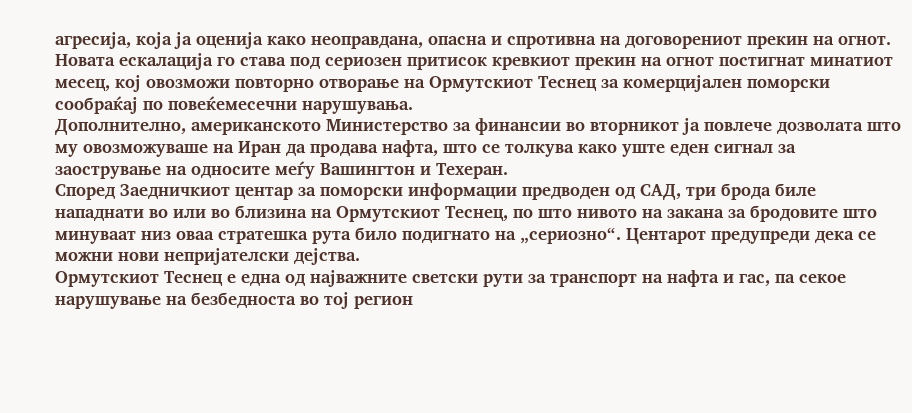агресија, која ја оценија како неоправдана, опасна и спротивна на договорениот прекин на огнот.
Новата ескалација го става под сериозен притисок кревкиот прекин на огнот постигнат минатиот месец, кој овозможи повторно отворање на Ормутскиот Теснец за комерцијален поморски сообраќај по повеќемесечни нарушувања.
Дополнително, американското Министерство за финансии во вторникот ја повлече дозволата што му овозможуваше на Иран да продава нафта, што се толкува како уште еден сигнал за заострување на односите меѓу Вашингтон и Техеран.
Според Заедничкиот центар за поморски информации предводен од САД, три брода биле нападнати во или во близина на Ормутскиот Теснец, по што нивото на закана за бродовите што минуваат низ оваа стратешка рута било подигнато на „сериозно“. Центарот предупреди дека се можни нови непријателски дејства.
Ормутскиот Теснец е една од најважните светски рути за транспорт на нафта и гас, па секое нарушување на безбедноста во тој регион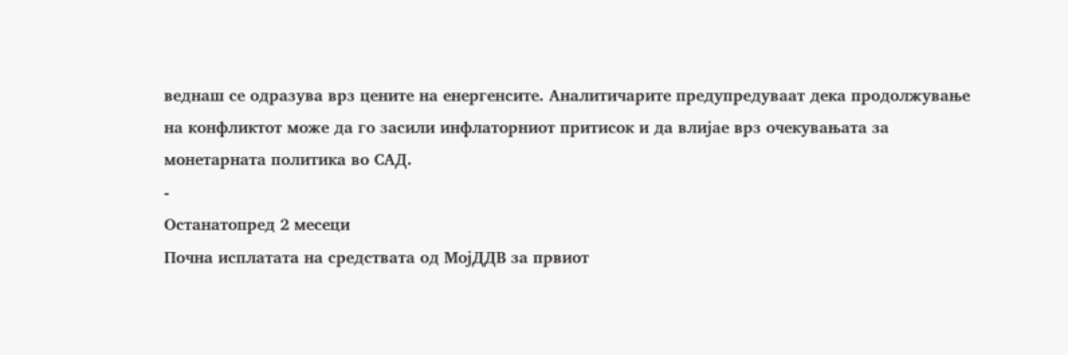веднаш се одразува врз цените на енергенсите. Аналитичарите предупредуваат дека продолжување на конфликтот може да го засили инфлаторниот притисок и да влијае врз очекувањата за монетарната политика во САД.
-
Останатопред 2 месеци
Почна исплатата на средствата од МојДДВ за првиот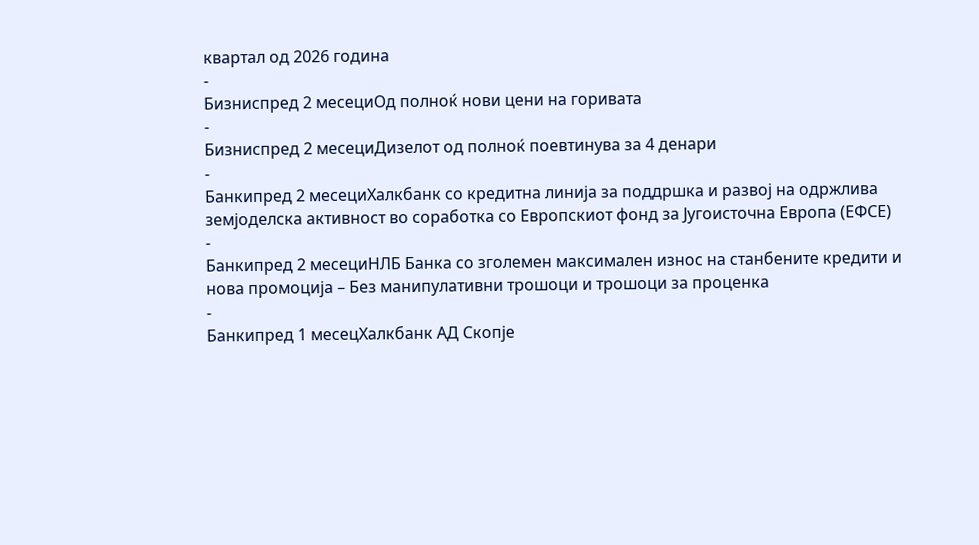квартал од 2026 година
-
Бизниспред 2 месециОд полноќ нови цени на горивата
-
Бизниспред 2 месециДизелот од полноќ поевтинува за 4 денари
-
Банкипред 2 месециХалкбанк со кредитна линија за поддршка и развој на одржлива земјоделска активност во соработка со Европскиот фонд за Југоисточна Европа (ЕФСЕ)
-
Банкипред 2 месециНЛБ Банка со зголемен максимален износ на станбените кредити и нова промоција – Без манипулативни трошоци и трошоци за проценка
-
Банкипред 1 месецХалкбанк АД Скопје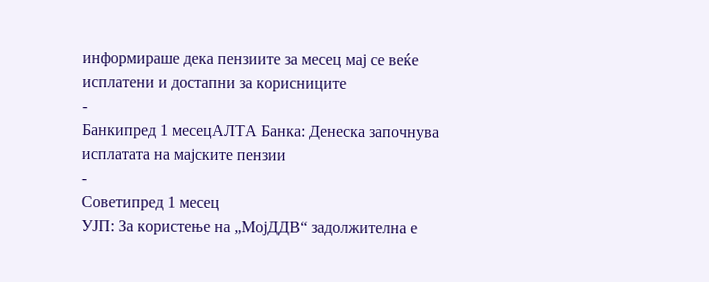информираше дека пензиите за месец мај се веќе исплатени и достапни за корисниците
-
Банкипред 1 месецАЛТА Банка: Денеска започнува исплатата на мајските пензии
-
Советипред 1 месец
УЈП: За користење на „МојДДВ“ задолжителна е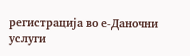регистрација во е-Даночни услуги